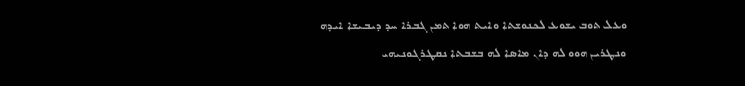ܘܥܠ ܬܘܒ ܝܫܘܥ ܠܟܢܘܫܬܐ ܘܐܝܬ ܗܘܐ ܬܡܢ ܓܒܪܐ ܚܕ ܕܝܒܝܫܐ ܐܝܕܗ
ܘܢܛܪܝܢ ܗܘܘ ܠܗ ܕܐܢ ܡܐܤܐ ܠܗ ܒܫܒܬܐ ܢܩܛܪܓܘܢܝܗܝ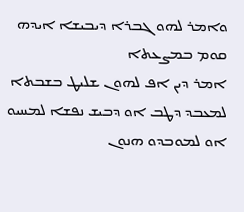ܘܐܡܪ ܠܗܘ ܓܒܪܐ ܕܝܒܝܫܐ ܐܝܕܗ ܩܘܡ ܒܡܨܥܬܐ
ܐܡܪ ܕܝܢ ܐܦ ܠܗܘܢ ܫܠܝܛ ܒܫܒܬܐ ܠܡܥܒܕ ܕܛܒ ܐܘ ܕܒܝܫ ܢܦܫܐ ܠܡܚܝܘ ܐܘ ܠܡܘܒܕܘ ܗܢܘܢ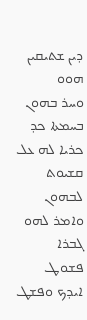ܕܝܢ ܫܬܝܩܝܢ ܗܘܘ
ܘܚܪ ܒܗܘܢ ܒܚܡܬܐ ܟܕ ܟܪܝܐ ܠܗ ܥܠ ܩܫܝܘܬ ܠܒܗܘܢ ܘܐܡܪ ܠܗܘ ܓܒܪܐ ܦܫܘܛ ܐܝܕܟ ܘܦܫܛ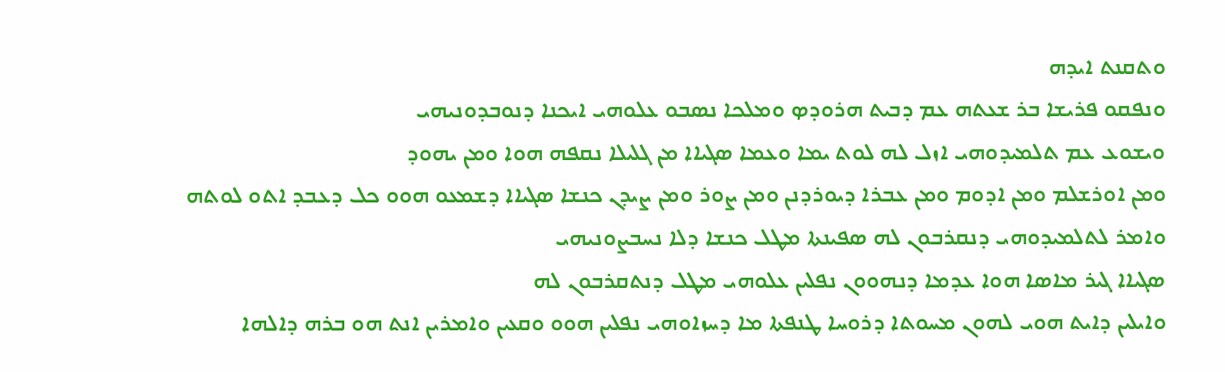ܘܬܩܢܬ ܐܝܕܗ
ܘܢܦܩܘ ܦܪܝܫܐ ܒܪ ܫܥܬܗ ܥܡ ܕܒܝܬ ܗܪܘܕܤ ܘܡܠܟܐ ܢܤܒܘ ܥܠܘܗܝ ܐܝܟܢܐ ܕܢܘܒܕܘܢܝܗܝ
ܘܝܫܘܥ ܥܡ ܬܠܡܝܕܘܗܝ ܐܙܠ ܠܗ ܠܘܬ ܝܡܐ ܘܥܡܐ ܤܓܝܐܐ ܡܢ ܓܠܝܠܐ ܢܩܦܗ ܗܘܐ ܘܡܢ ܝܗܘܕ
ܘܡܢ ܐܘܪܫܠܡ ܘܡܢ ܐܕܘܡ ܘܡܢ ܥܒܪܐ ܕܝܘܪܕܢܢ ܘܡܢ ܨܘܪ ܘܡܢ ܨܝܕܢ ܟܢܫܐ ܤܓܝܐܐ ܕܫܡܥܘ ܗܘܘ ܟܠ ܕܥܒܕ ܐܬܘ ܠܘܬܗ
ܘܐܡܪ ܠܬܠܡܝܕܘܗܝ ܕܢܩܪܒܘܢ ܠܗ ܤܦܝܢܬܐ ܡܛܠ ܟܢܫܐ ܕܠܐ ܢܚܒܨܘܢܝܗܝ
ܤܓܝܐܐ ܓܝܪ ܡܐܤܐ ܗܘܐ ܥܕܡܐ ܕܢܗܘܘܢ ܢܦܠܝܢ ܥܠܘܗܝ ܡܛܠ ܕܢܬܩܪܒܘܢ ܠܗ
ܘܐܝܠܝܢ ܕܐܝܬ ܗܘܝ ܠܗܘܢ ܡܚܘܬܐ ܕܪܘܚܐ ܛܢܦܬܐ ܡܐ ܕܚܙܐܘܗܝ ܢܦܠܝܢ ܗܘܘ ܘܩܥܝܢ ܘܐܡܪܝܢ ܐܢܬ ܗܘ ܒܪܗ ܕܐܠܗܐ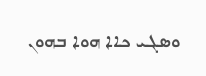ܘܤܓܝ ܟܐܐ ܗܘܐ ܒܗܘܢ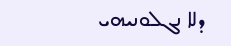ܕܠܐ ܢܓܠܘܢܝܗܝ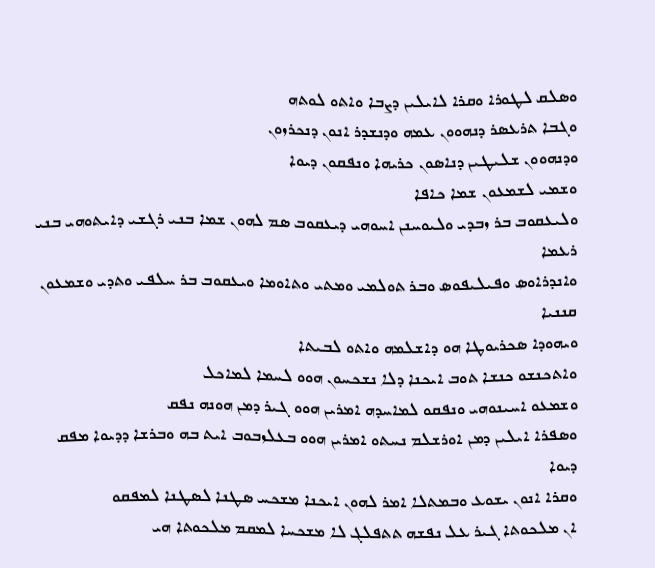ܘܤܠܩ ܠܛܘܪܐ ܘܩܪܐ ܠܐܝܠܝܢ ܕܨܒܐ ܘܐܬܘ ܠܘܬܗ
ܘܓܒܐ ܬܪܥܤܪ ܕܢܗܘܘܢ ܥܡܗ ܘܕܢܫܕܪ ܐܢܘܢ ܕܢܟܪܙܘܢ
ܘܕܢܗܘܘܢ ܫܠܝܛܝܢ ܕܢܐܤܘܢ ܟܪܝܗܐ ܘܢܦܩܘܢ ܕܝܘܐ
ܘܫܡܝ ܠܫܡܥܘܢ ܫܡܐ ܟܐܦܐ
ܘܠܝܥܩܘܒ ܒܪ ܙܒܕܝ ܘܠܝܘܚܢܢ ܐܚܘܗܝ ܕܝܥܩܘܒ ܤܡ ܠܗܘܢ ܫܡܐ ܒܢܝ ܪܓܫܝ ܕܐܝܬܘܗܝ ܒܢܝ ܪܥܡܐ
ܘܐܢܕܪܐܘܤ ܘܦܝܠܝܦܘܤ ܘܒܪ ܬܘܠܡܝ ܘܡܬܝ ܘܬܐܘܡܐ ܘܝܥܩܘܒ ܒܪ ܚܠܦܝ ܘܬܕܝ ܘܫܡܥܘܢ ܩܢܢܝܐ
ܘܝܗܘܕܐ ܤܟܪܝܘܛܐ ܗܘ ܕܐܫܠܡܗ ܘܐܬܘ ܠܒܝܬܐ
ܘܐܬܟܢܫܘ ܟܢܫܐ ܬܘܒ ܐܝܟܢܐ ܕܠܐ ܢܫܟܚܘܢ ܗܘܘ ܠܚܡܐ ܠܡܐܟܠ
ܘܫܡܥܘ ܐܚܝܢܘܗܝ ܘܢܦܩܘ ܠܡܐܚܕܗ ܐܡܪܝܢ ܗܘܘ ܓܝܪ ܕܡܢ ܗܘܢܗ ܢܦܩ
ܘܤܦܪܐ ܐܝܠܝܢ ܕܡܢ ܐܘܪܫܠܡ ܢܚܬܘ ܐܡܪܝܢ ܗܘܘ ܒܥܠܙܒܘܒ ܐܝܬ ܒܗ ܘܒܪܫܐ ܕܕܝܘܐ ܡܦܩ ܕܝܘܐ
ܘܩܪܐ ܐܢܘܢ ܝܫܘܥ ܘܒܡܬܠܐ ܐܡܪ ܠܗܘܢ ܐܝܟܢܐ ܡܫܟܚ ܤܛܢܐ ܠܤܛܢܐ ܠܡܦܩܘ
ܐܢ ܡܠܟܘܬܐ ܓܝܪ ܥܠ ܢܦܫܗ ܬܬܦܠܓ ܠܐ ܡܫܟܚܐ ܠܡܩܡ ܡܠܟܘܬܐ ܗܝ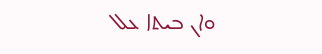ܘܐܢ ܒܝܬܐ ܥܠ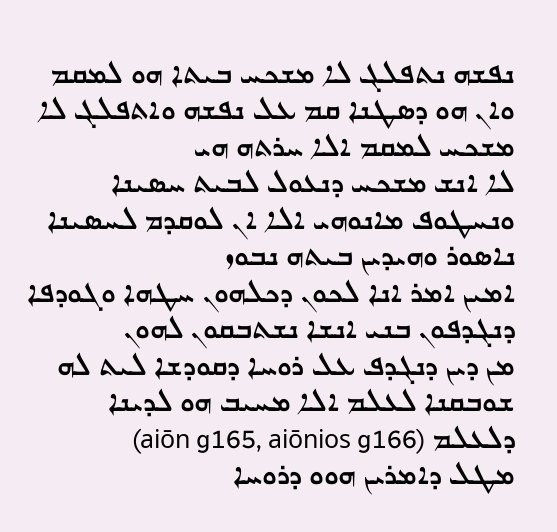ܢܦܫܗ ܢܬܦܠܓ ܠܐ ܡܫܟܚ ܒܝܬܐ ܗܘ ܠܡܩܡ
ܘܐܢ ܗܘ ܕܤܛܢܐ ܩܡ ܥܠ ܢܦܫܗ ܘܐܬܦܠܓ ܠܐ ܡܫܟܚ ܠܡܩܡ ܐܠܐ ܚܪܬܗ ܗܝ
ܠܐ ܐܢܫ ܡܫܟܚ ܕܢܥܘܠ ܠܒܝܬ ܚܤܝܢܐ ܘܢܚܛܘܦ ܡܐܢܘܗܝ ܐܠܐ ܐܢ ܠܘܩܕܡ ܠܚܤܝܢܐ ܢܐܤܘܪ ܘܗܝܕܝܢ ܒܝܬܗ ܢܒܘܙ
ܐܡܝܢ ܐܡܪ ܐܢܐ ܠܟܘܢ ܕܟܠܗܘܢ ܚܛܗܐ ܘܓܘܕܦܐ ܕܢܓܕܦܘܢ ܒܢܝ ܐܢܫܐ ܢܫܬܒܩܘܢ ܠܗܘܢ
ܡܢ ܕܝܢ ܕܢܓܕܦ ܥܠ ܪܘܚܐ ܕܩܘܕܫܐ ܠܝܬ ܠܗ ܫܘܒܩܢܐ ܠܥܠܡ ܐܠܐ ܡܚܝܒ ܗܘ ܠܕܝܢܐ ܕܠܥܠܡ (aiōn g165, aiōnios g166)
ܡܛܠ ܕܐܡܪܝܢ ܗܘܘ ܕܪܘܚܐ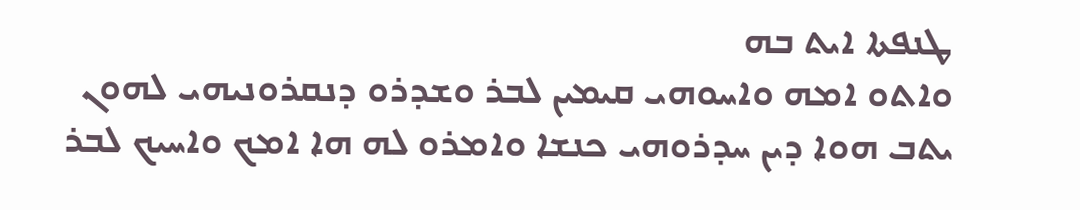ܛܢܦܬܐ ܐܝܬ ܒܗ
ܘܐܬܘ ܐܡܗ ܘܐܚܘܗܝ ܩܝܡܝܢ ܠܒܪ ܘܫܕܪܘ ܕܢܩܪܘܢܝܗܝ ܠܗܘܢ
ܝܬܒ ܗܘܐ ܕܝܢ ܚܕܪܘܗܝ ܟܢܫܐ ܘܐܡܪܘ ܠܗ ܗܐ ܐܡܟ ܘܐܚܝܟ ܠܒܪ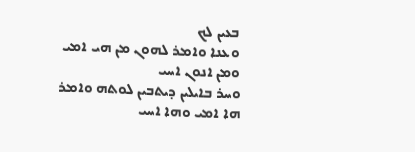ܒܥܝܢ ܠܟ
ܘܥܢܐ ܘܐܡܪ ܠܗܘܢ ܡܢ ܗܝ ܐܡܝ ܘܡܢ ܐܢܘܢ ܐܚܝ
ܘܚܪ ܒܐܝܠܝܢ ܕܝܬܒܝܢ ܠܘܬܗ ܘܐܡܪ ܗܐ ܐܡܝ ܘܗܐ ܐܚܝ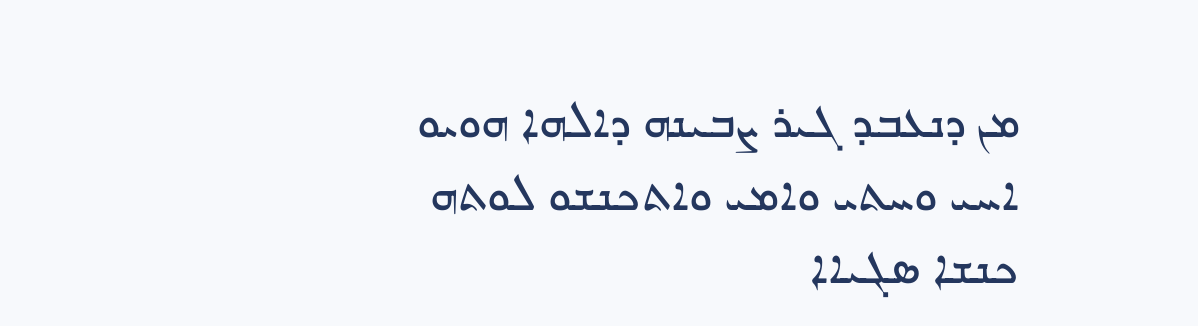ܡܢ ܕܢܥܒܕ ܓܝܪ ܨܒܝܢܗ ܕܐܠܗܐ ܗܘܝܘ ܐܚܝ ܘܚܬܝ ܘܐܡܝ ܘܐܬܟܢܫܘ ܠܘܬܗ ܟܢܫܐ ܤܓܝܐܐ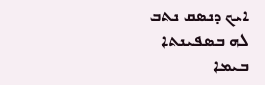ܐܝܟ ܕܢܤܩ ܢܬܒ ܠܗ ܒܤܦܝܢܬܐ ܒܝܡܐ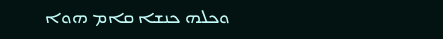ܘܟܠܗ ܟܢܫܐ ܩܐܡ ܗܘܐ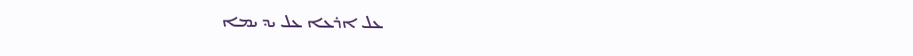ܥܠ ܐܪܥܐ ܥܠ ܝܕ ܝܡܐ